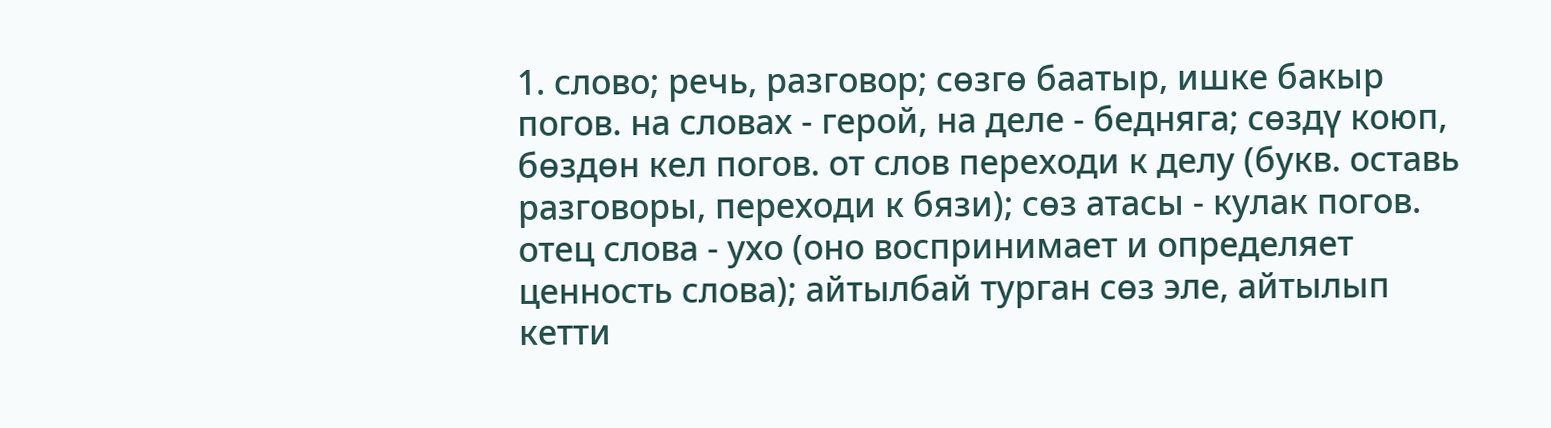1. слово; речь, разговор; сөзгө баатыр, ишке бакыр погов. на словах - герой, на деле - бедняга; сөздү коюп, бөздөн кел погов. от слов переходи к делу (букв. оставь разговоры, переходи к бязи); сөз атасы - кулак погов. отец слова - ухо (оно воспринимает и определяет ценность слова); айтылбай турган сөз эле, айтылып кетти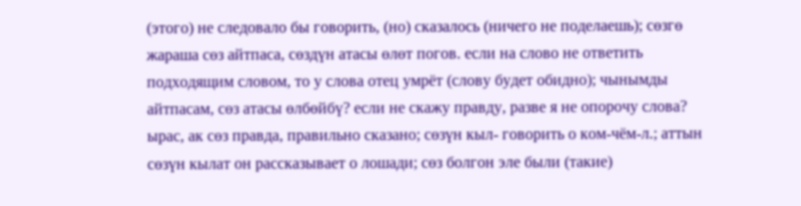(этого) не следовало бы говорить, (но) сказалось (ничего не поделаешь); сөзгө жараша сөз айтпаса, сөздүн атасы өлөт погов. если на слово не ответить подходящим словом, то у слова отец умрёт (слову будет обидно); чынымды айтпасам, сөз атасы өлбөйбү? если не скажу правду, разве я не опорочу слова? ырас, ак сөз правда, правильно сказано; сөзүн кыл- говорить о ком-чём-л.; аттын сөзүн кылат он рассказывает о лошади; сөз болгон эле были (такие)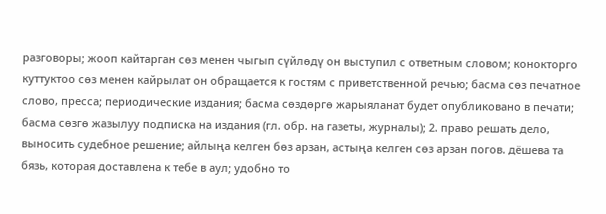разговоры; жооп кайтарган сөз менен чыгып сүйлөдү он выступил с ответным словом; конокторго куттуктоо сөз менен кайрылат он обращается к гостям с приветственной речью; басма сөз печатное слово, пресса; периодические издания; басма сөздөргө жарыяланат будет опубликовано в печати; басма сөзгө жазылуу подписка на издания (гл. обр. на газеты, журналы); 2. право решать дело, выносить судебное решение; айлыңа келген бөз арзан, астыңа келген сөз арзан погов. дёшева та бязь, которая доставлена к тебе в аул; удобно то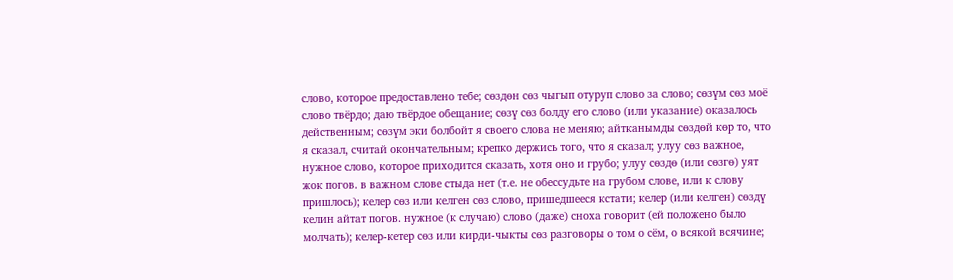слово, которое предоставлено тебе; сөздөн сөз чыгып отуруп слово за слово; сөзүм сөз моё слово твёрдо; даю твёрдое обещание; сөзү сөз болду его слово (или указание) оказалось действенным; сөзүм эки болбойт я своего слова не меняю; айтканымды сөздөй көр то, что я сказал, считай окончательным; крепко держись того, что я сказал; улуу сөз важное, нужное слово, которое приходится сказать, хотя оно и грубо; улуу сөздө (или сөзгө) уят жок погов. в важном слове стыда нет (т.е. не обессудьте на грубом слове, или к слову пришлось); келер сөз или келген сөз слово, пришедшееся кстати; келер (или келген) сөздү келин айтат погов. нужное (к случаю) слово (даже) сноха говорит (ей положено было молчать); келер-кетер сөз или кирди-чыкты сөз разговоры о том о сём, о всякой всячине;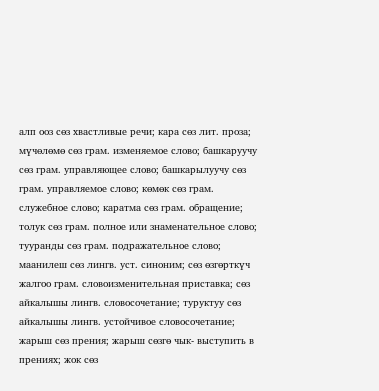алп ооз сөз хвастливые речи; кара сөз лит. проза; мүчөлөмө сөз грам. изменяемое слово; башкаруучу сөз грам. управляющее слово; башкарылуучу сөз грам. управляемое слово; көмөк сөз грам. служебное слово; каратма сөз грам. обращение; толук сөз грам. полное или знаменательное слово; тууранды сөз грам. подражательное слово; маанилеш сөз лингв. уст. синоним; сөз өзгөрткүч жалгоо грам. словоизменительная приставка; сөз айкалышы лингв. словосочетание; туруктуу сөз айкалышы лингв. устойчивое словосочетание; жарыш сөз прения; жарыш сөзгө чык- выступить в прениях; жок сөз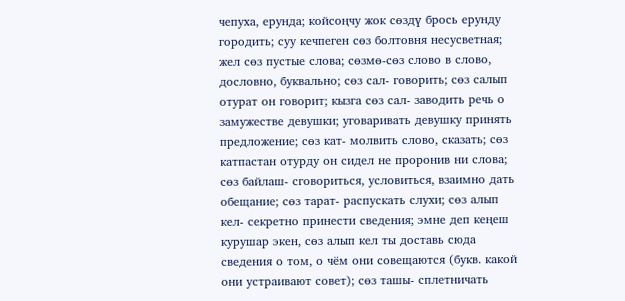чепуха, ерунда; койсоңчу жок сөздү брось ерунду городить; суу кечпеген сөз болтовня несусветная; жел сөз пустые слова; сөзмө-сөз слово в слово, дословно, буквально; сөз сал- говорить; сөз салып отурат он говорит; кызга сөз сал- заводить речь о замужестве девушки; уговаривать девушку принять предложение; сөз кат- молвить слово, сказать; сөз катпастан отурду он сидел не проронив ни слова; сөз байлаш- сговориться, условиться, взаимно дать обещание; сөз тарат- распускать слухи; сөз алып кел- секретно принести сведения; эмне деп кеңеш курушар экен, сөз алып кел ты доставь сюда сведения о том, о чём они совещаются (букв. какой они устраивают совет); сөз ташы- сплетничать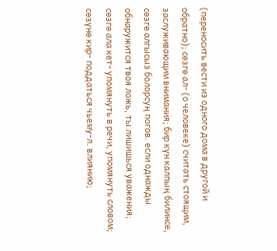(переносить вести из одного дома в другой и обратно); сөзгө ал- (о человеке) считать стоящим, заслуживающим внимания; бир күн калпың билинсе, сөзгө алгысыз болорсуң погов. если однажды обнаружится твоя ложь, ты лишишься уважения; сөзгө ала кет- упомянуть в речи, упомянуть словом; сөзүнө кир- поддаться чьему-л. влиянию;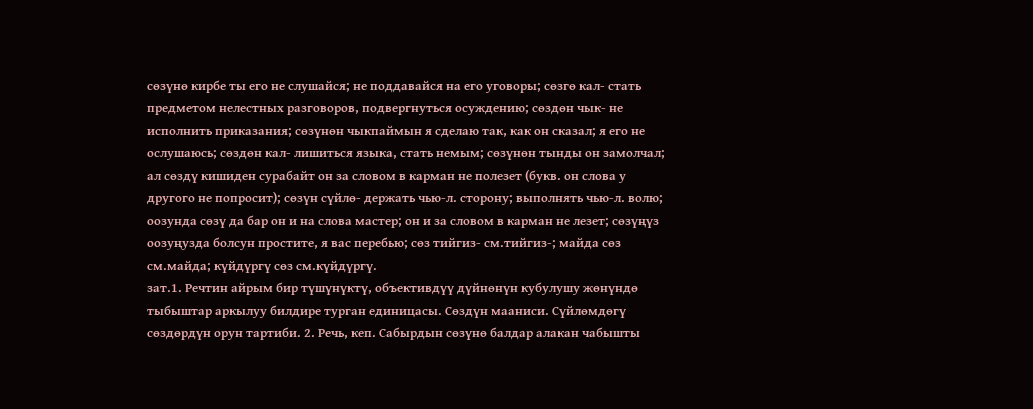сөзүнө кирбе ты его не слушайся; не поддавайся на его уговоры; сөзгө кал- стать предметом нелестных разговоров, подвергнуться осуждению; сөздөн чык- не исполнить приказания; сөзүнөн чыкпаймын я сделаю так, как он сказал; я его не ослушаюсь; сөздөн кал- лишиться языка, стать немым; сөзүнөн тынды он замолчал; ал сөздү кишиден сурабайт он за словом в карман не полезет (букв. он слова у другого не попросит); сөзүн сүйлө- держать чью-л. сторону; выполнять чью-л. волю; оозунда сөзү да бар он и на слова мастер; он и за словом в карман не лезет; сөзүңүз оозуңузда болсун простите, я вас перебью; сөз тийгиз- см.тийгиз-; майда сөз см.майда; күйдүргү сөз см.күйдүргү.
зат.1. Речтин айрым бир түшүнүктү, объективдүү дүйнөнүн кубулушу жөнүндө тыбыштар аркылуу билдире турган единицасы. Сөздүн мааниси. Сүйлөмдөгү сөздөрдүн орун тартиби. 2. Речь, кеп. Сабырдын сөзүнө балдар алакан чабышты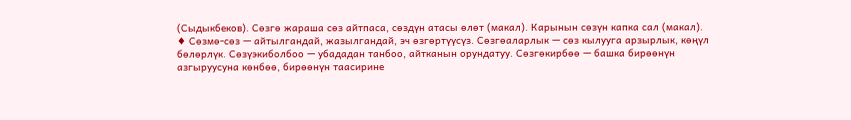(Сыдыкбеков). Сөзгө жараша сөз айтпаса, сөздүн атасы өлөт (макал). Карынын сөзүн капка сал (макал).
♦ Сөзмө-сөз — айтылгандай, жазылгандай, эч өзгөртүүсүз. Сөзгөаларлык — сөз кылууга арзырлык, көңүл бөлөрлүк. Сөзүэкиболбоо — убададан танбоо, айтканын орундатуу. Сөзгөкирбөө — башка бирөөнүн азгыруусуна көнбөө, бирөөнүн таасирине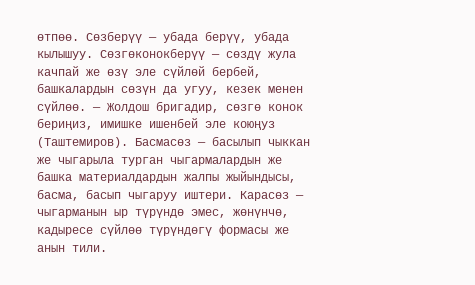өтпөө. Сөзберүү — убада берүү, убада кылышуу. Сөзгөконокберүү — сөздү жула качпай же өзү эле сүйлөй бербей, башкалардын сөзүн да угуу, кезек менен сүйлөө. — Жолдош бригадир, сөзгө конок бериңиз, имишке ишенбей эле коюңуз (Таштемиров). Басмасөз — басылып чыккан же чыгарыла турган чыгармалардын же башка материалдардын жалпы жыйындысы, басма, басып чыгаруу иштери. Карасөз — чыгарманын ыр түрүндө эмес, жөнүнчө, кадыресе сүйлөө түрүндөгү формасы же анын тили.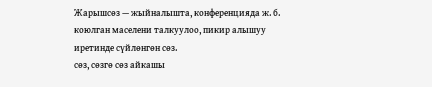Жарышсөз — жыйналышта, конференцияда ж. б. коюлган маселени талкуулоо, пикир алышуу иретинде сүйлөнгөн сөз.
сөз, сөзгө сөз айкашы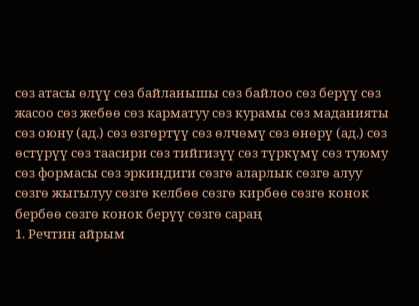сөз атасы өлүү сөз байланышы сөз байлоо сөз берүү сөз жасоо сөз жебөө сөз карматуу сөз курамы сөз маданияты сөз оюну (ад.) сөз өзгөртүү сөз өлчөмү сөз өнөрү (ад.) сөз өстүрүү сөз таасири сөз тийгизүү сөз түркүмү сөз туюму сөз формасы сөз эркиндиги сөзгө аларлык сөзгө алуу сөзгө жыгылуу сөзгө келбөө сөзгө кирбөө сөзгө конок бербөө сөзгө конок берүү сөзгө сараң
1. Речтин айрым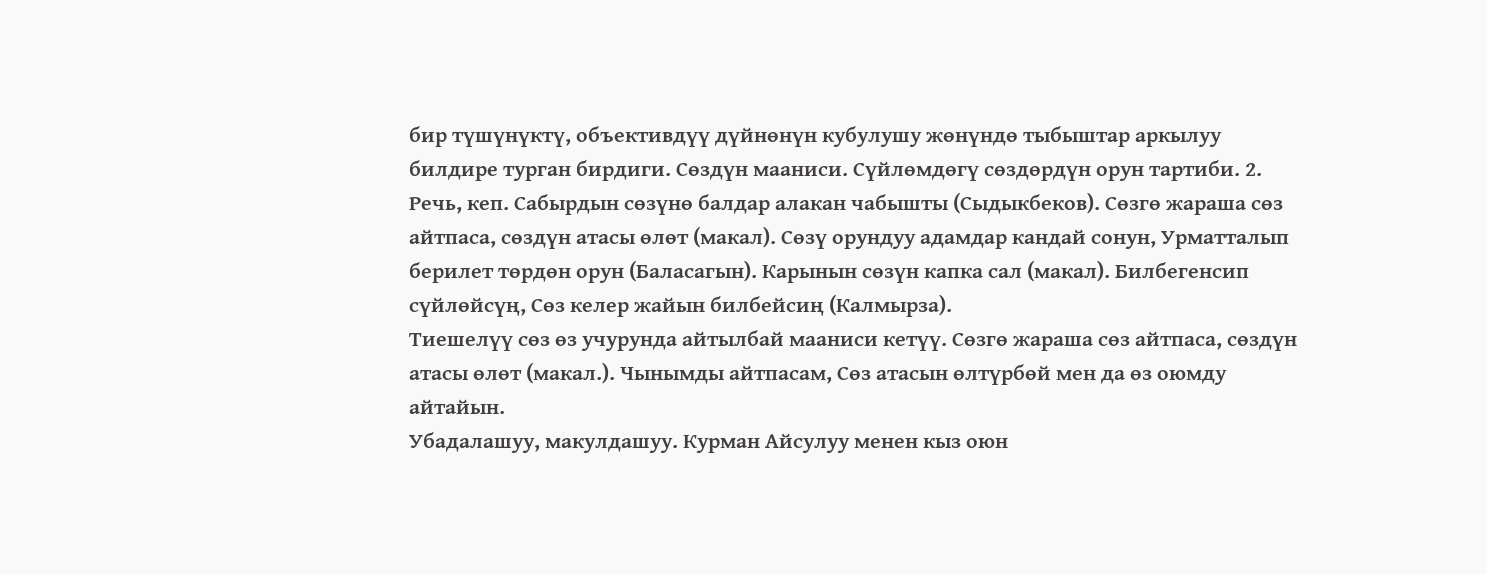бир түшүнүктү, объективдүү дүйнөнүн кубулушу жөнүндө тыбыштар аркылуу билдире турган бирдиги. Сөздүн мааниси. Сүйлөмдөгү сөздөрдүн орун тартиби. 2. Речь, кеп. Сабырдын сөзүнө балдар алакан чабышты (Сыдыкбеков). Сөзгө жараша сөз айтпаса, сөздүн атасы өлөт (макал). Сөзү орундуу адамдар кандай сонун, Урматталып берилет төрдөн орун (Баласагын). Карынын сөзүн капка сал (макал). Билбегенсип сүйлөйсүң, Сөз келер жайын билбейсиң (Калмырза).
Тиешелүү сөз өз учурунда айтылбай мааниси кетүү. Сөзгө жараша сөз айтпаса, сөздүн атасы өлөт (макал.). Чынымды айтпасам, Сөз атасын өлтүрбөй мен да өз оюмду айтайын.
Убадалашуу, макулдашуу. Курман Айсулуу менен кыз оюн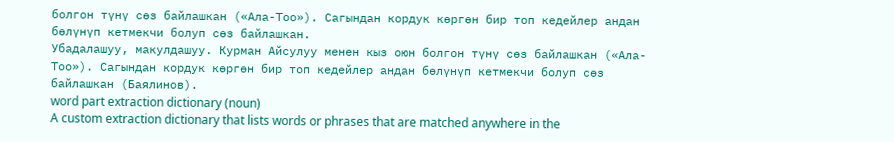болгон түнү сөз байлашкан («Ала-Тоо»). Сагындан кордук көргөн бир топ кедейлер андан бөлүнүп кетмекчи болуп сөз байлашкан.
Убадалашуу, макулдашуу. Курман Айсулуу менен кыз оюн болгон түнү сөз байлашкан («Ала-Тоо»). Сагындан кордук көргөн бир топ кедейлер андан бөлүнүп кетмекчи болуп сөз байлашкан (Баялинов).
word part extraction dictionary (noun)
A custom extraction dictionary that lists words or phrases that are matched anywhere in the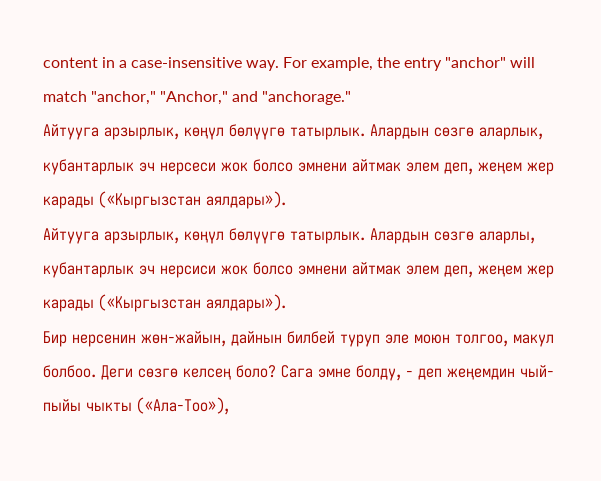content in a case-insensitive way. For example, the entry "anchor" will match "anchor," "Anchor," and "anchorage."
Айтууга арзырлык, көңүл бөлүүгө татырлык. Алардын сөзгө аларлык, кубантарлык эч нерсеси жок болсо эмнени айтмак элем деп, жеңем жер карады («Кыргызстан аялдары»).
Айтууга арзырлык, көңүл бөлүүгө татырлык. Алардын сөзгө аларлы, кубантарлык эч нерсиси жок болсо эмнени айтмак элем деп, жеңем жер карады («Кыргызстан аялдары»).
Бир нерсенин жөн-жайын, дайнын билбей туруп эле моюн толгоо, макул болбоо. Деги сөзгө келсең боло? Сага эмне болду, - деп жеңемдин чый-пыйы чыкты («Ала-Тоо»),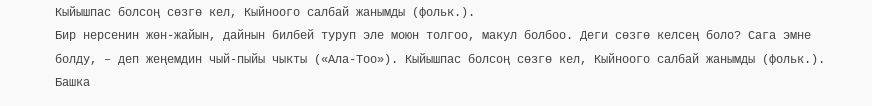Кыйышпас болсоң сөзгө кел, Кыйноого салбай жанымды (фольк.).
Бир нерсенин жөн-жайын, дайнын билбей туруп эле моюн толгоо, макул болбоо. Деги сөзгө келсең боло? Сага эмне болду, – деп жеңемдин чый-пыйы чыкты («Ала-Тоо»). Кыйышпас болсоң сөзгө кел, Кыйноого салбай жанымды (фольк.).
Башка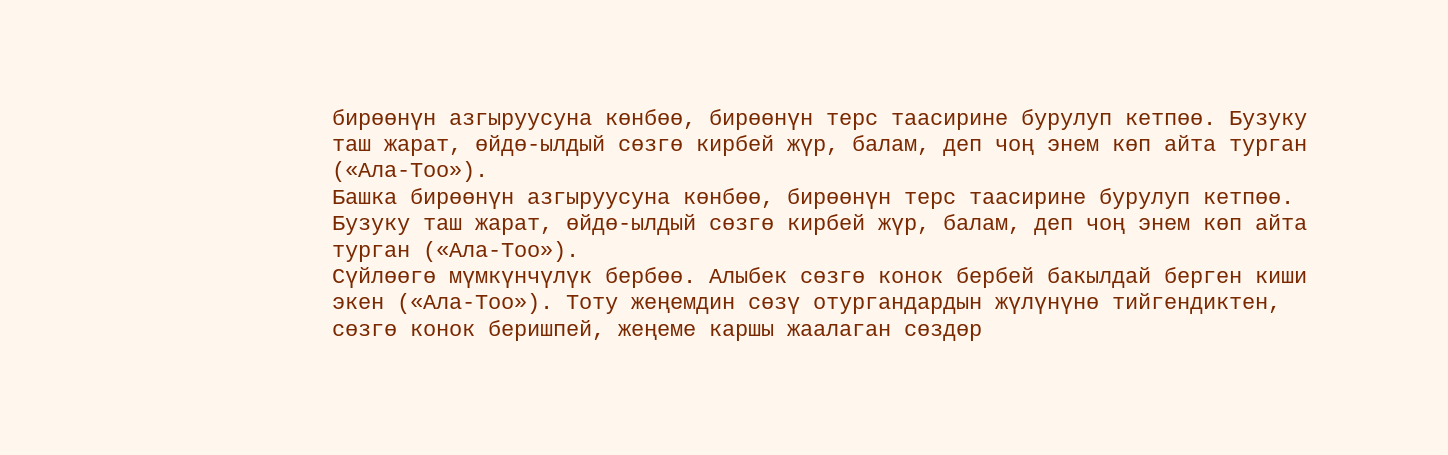бирөөнүн азгыруусуна көнбөө, бирөөнүн терс таасирине бурулуп кетпөө. Бузуку таш жарат, өйдө-ылдый сөзгө кирбей жүр, балам, деп чоң энем көп айта турган («Ала-Тоо»).
Башка бирөөнүн азгыруусуна көнбөө, бирөөнүн терс таасирине бурулуп кетпөө. Бузуку таш жарат, өйдө-ылдый сөзгө кирбей жүр, балам, деп чоң энем көп айта турган («Ала-Тоо»).
Сүйлөөгө мүмкүнчүлүк бербөө. Алыбек сөзгө конок бербей бакылдай берген киши экен («Ала-Тоо»). Тоту жеңемдин сөзү отургандардын жүлүнүнө тийгендиктен, сөзгө конок беришпей, жеңеме каршы жаалаган сөздөр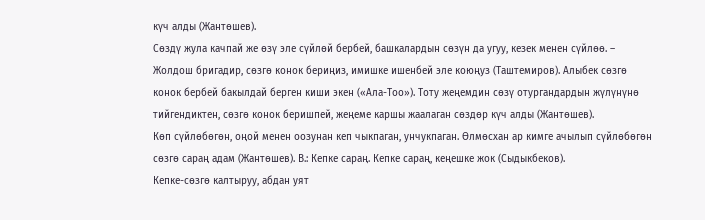күч алды (Жантөшев).
Сөздү жула качпай же өзү эле сүйлөй бербей, башкалардын сөзүн да угуу, кезек менен сүйлөө. – Жолдош бригадир, сөзгө конок бериңиз, имишке ишенбей эле коюңуз (Таштемиров). Алыбек сөзгө конок бербей бакылдай берген киши экен («Ала-Тоо»). Тоту жеңемдин сөзү отургандардын жүлүнүнө тийгендиктен, сөзгө конок беришпей, жеңеме каршы жаалаган сөздөр күч алды (Жантөшев).
Көп сүйлөбөгөн, оңой менен оозунан кеп чыкпаган, унчукпаган. Өлмөсхан ар кимге ачылып сүйлөбөгөн сөзгө сараң адам (Жантөшев). В.: Кепке сараң. Кепке сараң, кеңешке жок (Сыдыкбеков).
Кепке-сөзгө калтыруу, абдан уят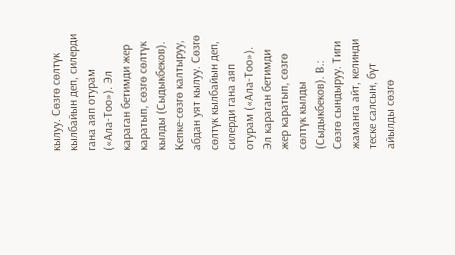кылуу. Сөзгө сөлтүк кылбайын деп, силерди гана аяп отурам («Ала-Тоо»). Эл караган бетимди жер каратып, сөзгө сөлтүк кылды (Сыдыкбеков).
Кепке-сөзгө калтыруу, абдан уят кылуу. Сөзгө сөлтүк кылбайын деп, силерди гана аяп отурам («Ала-Тоо»). Эл караган бетимди жер каратып, сөзгө сөлтүк кылды (Сыдыкбеков). В.: Сөзгө сындыруу. Тиги жаманга айт, келинди теске салсын, бүт айылды сөзгө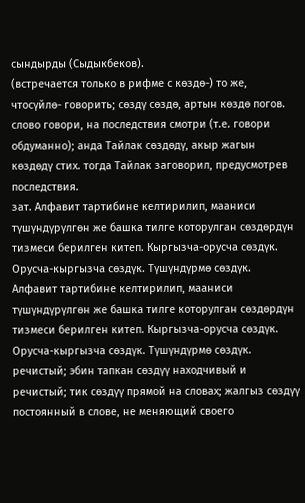сындырды (Сыдыкбеков).
(встречается только в рифме с көздө-) то же, чтосүйлө- говорить; сөздү сөздө, артын көздө погов. слово говори, на последствия смотри (т.е. говори обдуманно); анда Тайлак сөздөдү, акыр жагын көздөдү стих. тогда Тайлак заговорил, предусмотрев последствия.
зат. Алфавит тартибине келтирилип, мааниси түшүндүрүлгөн же башка тилге которулган сөздөрдүн тизмеси берилген китеп. Кыргызча-орусча сөздүк. Орусча-кыргызча сөздүк. Түшүндүрмө сөздүк.
Алфавит тартибине келтирилип, мааниси түшүндүрүлгөн же башка тилге которулган сөздөрдүн тизмеси берилген китеп. Кыргызча-орусча сөздүк. Орусча-кыргызча сөздүк. Түшүндүрмө сөздүк.
речистый; эбин тапкан сөздүү находчивый и речистый; тик сөздүү прямой на словах; жалгыз сөздүү постоянный в слове, не меняющий своего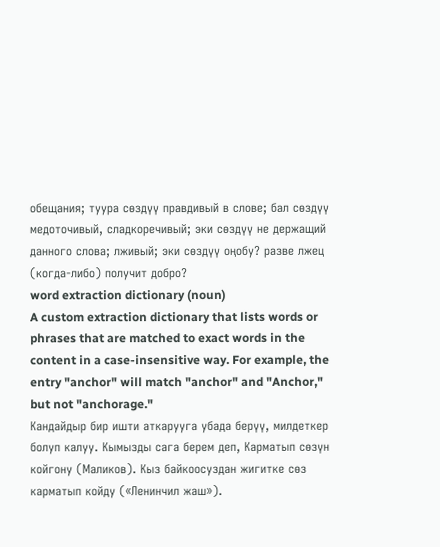обещания; туура сөздүү правдивый в слове; бал сөздүү медоточивый, сладкоречивый; эки сөздүү не держащий данного слова; лживый; эки сөздүү оңобу? разве лжец (когда-либо) получит добро?
word extraction dictionary (noun)
A custom extraction dictionary that lists words or phrases that are matched to exact words in the content in a case-insensitive way. For example, the entry "anchor" will match "anchor" and "Anchor," but not "anchorage."
Кандайдыр бир ишти аткарууга убада берүү, милдеткер болуп калуу. Кымызды сага берем деп, Карматып сөзүн койгону (Маликов). Кыз байкоосуздан жигитке сөз карматып койду («Ленинчил жаш»).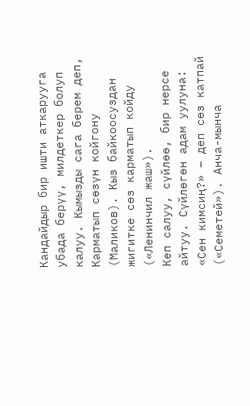Кандайдыр бир ишти аткарууга убада берүү, милдеткер болуп калуу. Кымызды сага берем деп, Карматып сөзүн койгону (Маликов). Кыз байкоосуздан жигитке сөз карматып койду («Ленинчил жаш»).
Кеп салуу, сүйлөө, бир нерсе айтуу. Сүйлөгөн адам уулуна: «Сен кимсиң?» – деп сөз катпай («Семетей»). Анча-мынча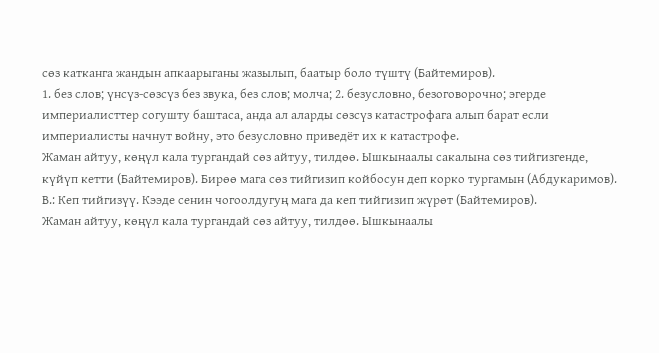сөз катканга жандын апкаарыганы жазылып, баатыр боло түштү (Байтемиров).
1. без слов; үнсүз-сөзсүз без звука, без слов; молча; 2. безусловно, безоговорочно; эгерде империалисттер согушту баштаса, анда ал аларды сөзсүз катастрофага алып барат если империалисты начнут войну, это безусловно приведёт их к катастрофе.
Жаман айтуу, көңүл кала тургандай сөз айтуу, тилдөө. Ышкынаалы сакалына сөз тийгизгенде, күйүп кетти (Байтемиров). Бирөө мага сөз тийгизип койбосун деп корко тургамын (Абдукаримов). В.: Кеп тийгизүү. Кээде сенин чогоолдугуң мага да кеп тийгизип жүрөт (Байтемиров).
Жаман айтуу, көңүл кала тургандай сөз айтуу, тилдөө. Ышкынаалы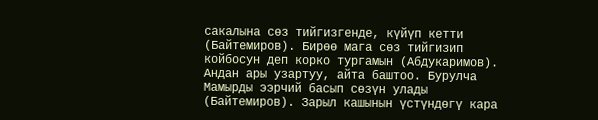сакалына сөз тийгизгенде, күйүп кетти (Байтемиров). Бирөө мага сөз тийгизип койбосун деп корко тургамын (Абдукаримов).
Андан ары узартуу, айта баштоо. Бурулча Мамырды ээрчий басып сөзүн улады (Байтемиров). Зарыл кашынын үстүндөгү кара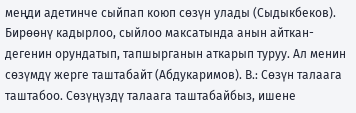меңди адетинче сыйпап коюп сөзүн улады (Сыдыкбеков).
Бирөөнү кадырлоо, сыйлоо максатында анын айткан-дегенин орундатып, тапшырганын аткарып туруу. Ал менин сөзүмдү жерге таштабайт (Абдукаримов). В.: Сөзүн талаага таштабоо. Сөзүңүздү талаага таштабайбыз, ишене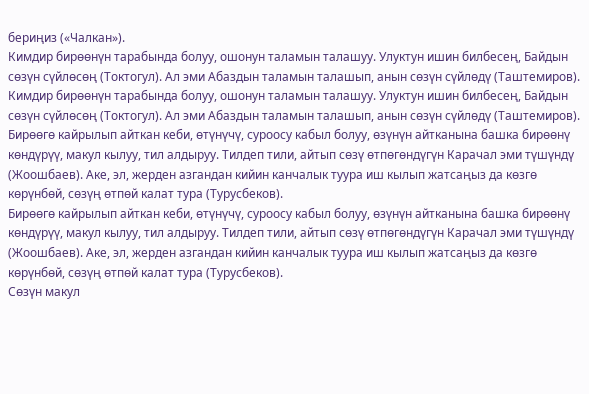бериңиз («Чалкан»).
Кимдир бирөөнүн тарабында болуу, ошонун таламын талашуу. Улуктун ишин билбесең, Байдын сөзүн сүйлөсөң (Токтогул). Ал эми Абаздын таламын талашып, анын сөзүн сүйлөдү (Таштемиров).
Кимдир бирөөнүн тарабында болуу, ошонун таламын талашуу. Улуктун ишин билбесең, Байдын сөзүн сүйлөсөң (Токтогул). Ал эми Абаздын таламын талашып, анын сөзүн сүйлөдү (Таштемиров).
Бирөөгө кайрылып айткан кеби, өтүнүчү, суроосу кабыл болуу, өзүнүн айтканына башка бирөөнү көндүрүү, макул кылуу, тил алдыруу. Тилдеп тили, айтып сөзү өтпөгөндүгүн Карачал эми түшүндү (Жоошбаев). Аке, эл, жерден азгандан кийин канчалык туура иш кылып жатсаңыз да көзгө көрүнбөй, сөзүң өтпөй калат тура (Турусбеков).
Бирөөгө кайрылып айткан кеби, өтүнүчү, суроосу кабыл болуу, өзүнүн айтканына башка бирөөнү көндүрүү, макул кылуу, тил алдыруу. Тилдеп тили, айтып сөзү өтпөгөндүгүн Карачал эми түшүндү (Жоошбаев). Аке, эл, жерден азгандан кийин канчалык туура иш кылып жатсаңыз да көзгө көрүнбөй, сөзүң өтпөй калат тура (Турусбеков).
Сөзүн макул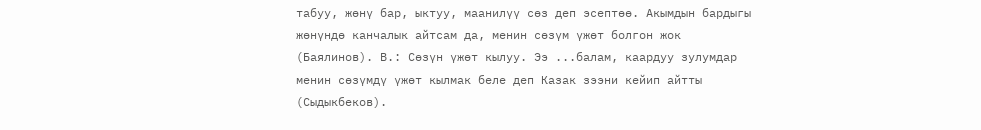табуу, жөнү бар, ыктуу, маанилүү сөз деп эсептөө. Акымдын бардыгы жөнүндө канчалык айтсам да, менин сөзүм үжөт болгон жок (Баялинов). В.: Сөзүн үжөт кылуу. Ээ ...балам, каардуу зулумдар менин сөзүмдү үжөт кылмак беле деп Казак зээни кейип айтты (Сыдыкбеков).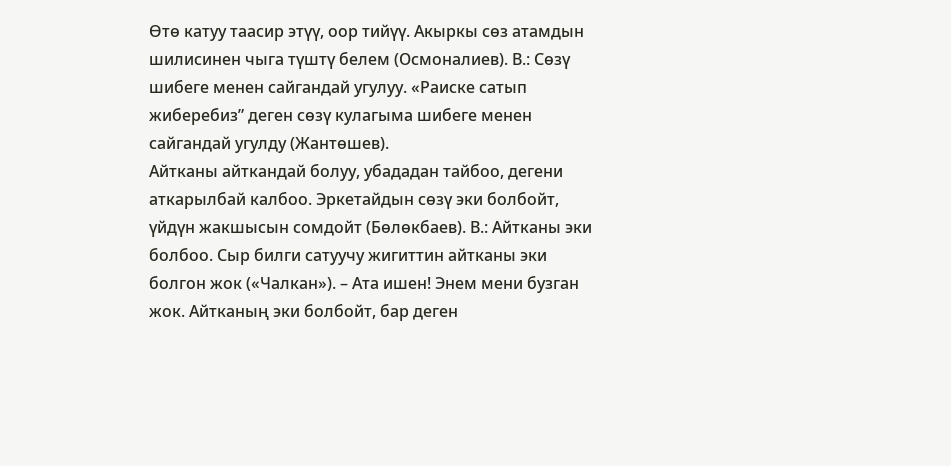Өтө катуу таасир этүү, оор тийүү. Акыркы сөз атамдын шилисинен чыга түштү белем (Осмоналиев). В.: Сөзү шибеге менен сайгандай угулуу. «Раиске сатып жиберебиз” деген сөзү кулагыма шибеге менен сайгандай угулду (Жантөшев).
Айтканы айткандай болуу, убададан тайбоо, дегени аткарылбай калбоо. Эркетайдын сөзү эки болбойт, үйдүн жакшысын сомдойт (Бөлөкбаев). В.: Айтканы эки болбоо. Сыр билги сатуучу жигиттин айтканы эки болгон жок («Чалкан»). – Ата ишен! Энем мени бузган жок. Айтканың эки болбойт, бар деген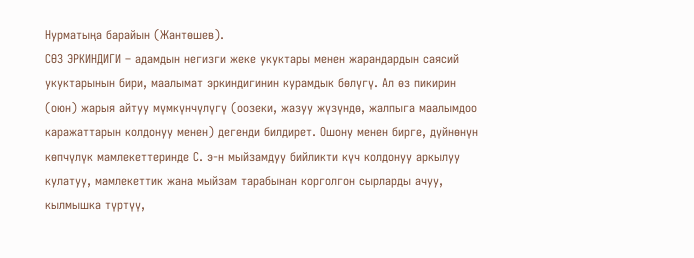Нурматыңа барайын (Жантөшев).
СӨЗ ЭРКИНДИГИ – адамдын негизги жеке укуктары менен жарандардын саясий укуктарынын бири, маалымат эркиндигинин курамдык бөлүгү. Ал өз пикирин (оюн) жарыя айтуу мүмкүнчүлүгү (оозеки, жазуу жүзүндө, жалпыга маалымдоо каражаттарын колдонуу менен) дегенди билдирет. Ошону менен бирге, дүйнөнүн көпчүлүк мамлекеттеринде С. э-н мыйзамдуу бийликти күч колдонуу аркылуу кулатуу, мамлекеттик жана мыйзам тарабынан корголгон сырларды ачуу, кылмышка түртүү,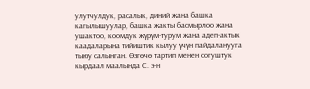улутчулдук, расалык, диний жана башка кагылышуулар, башка жакты басмырлоо жана ушактоо, коомдук жүрүм-турум жана адеп-актык каадаларына тийиштик кылуу үчүн пайдаланууга тыюу салынган. Өзгөчө тартип менен согуштук кырдаал маалында С. э-н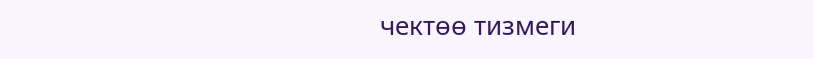чектөө тизмеги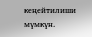кеңейтилиши мүмкүн.